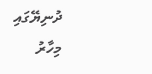ދުނިޔޭގައި މިހާރު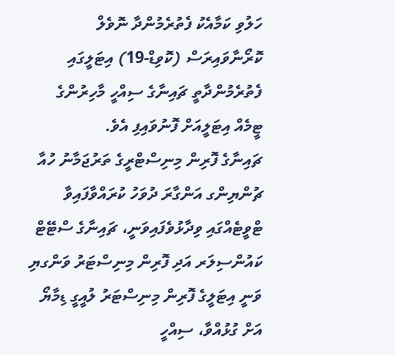ހަލުވި ކަމާއެކު ފެތުރެމުންދާ ނޮވެލް ކޮރޯނާވައިރަސް (ކޮވިޑް-19) އިޓަލީގައި ފެތުރެމުންދާތީ ޗައިނާގެ ސިއްހީ މާހިރުންގެ ޓީމެއް އިޓަލީއަށް ފޮނުވައިފި އެވެ.
ޗައިނާގެ ފޮރިން މިނިސްޓްރީގެ ތަރުޖަމާނު ހުއާ ޗުންޔިންގ އަންގާރަ ދުވަހު ކުރައްވާފައިވާ ޓްވީޓެއްގައި ވިދާޅުވެފައިވަނީ، ޗައިނާގެ ސްޓޭޓް ކައުންސިލަރ އަދި ފޮރިން މިނިސްޓަރު ވަންގޔި ވަނީ އިޓަލީގެ ފޮރިން މިނިސްޓަރު ލުއީގީ ޑިމާޔޯ އަށް ގުޅުއްވާ، ސިއްހީ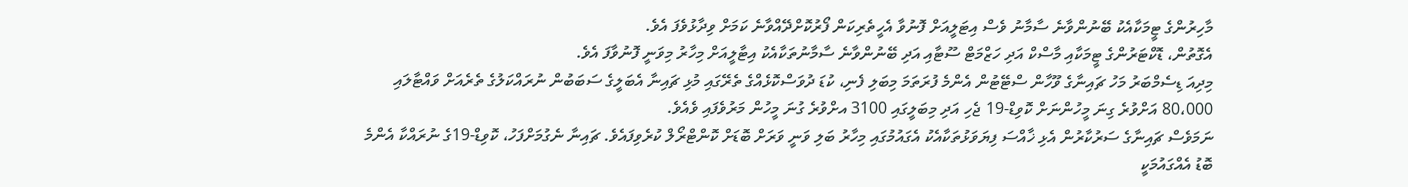މާހިރުންގެ ޓީމަކާއެކު ބޭނުންވާނެ ސާމާނު ވެސް އިޓަލީއަށް ފޮނުވާ އެހީތެރިކަން ފޯރުކޮށްދޭއްވާނެ ކަމަށް ވިދާޅުވެފަ އެވެ.
އެގޮތުން، ޑޮކްޓަރުންގެ ޓީމަކާއި މާސްކް އަދި ހަޒްމަޓް ސޫޓާއި އަދި ބޭނުންވާނެ ސާމާނުތަކާއެކު އިޓާލީއަށް މިހާރު މިވަނީ ފޮނުވާފަ އެވެ.
މިދިއަ ޑިސެމްބަރު މަހު ޗައިނާގެ ވޫހާން ސްޓޭޓުން އެންމެ ފުރަތަމަ މިބަލި ފެނި، ކުޑަ ދުވަސްކޮޅެއްގެ ތެރޭގައި މުޅި ޗައިނާ އެބަލީގެ ސަބަބުން ނުރައްކަލުގެ ތެރެއަށް ވައްޓާލައި 80،000 އަށްވުރެ ގިނަ މީހުންނަށް ކޮވިޑް-19 ޖެހި އަދި މިބަލީގައި 3100 އށްވުރެ ގުނަ މީހުން މަރުވެފައި ވެއެވެ.
ނަމަވެސް ޗައިނާގެ ސަރުކާރުން އެޅި ޚާއްސަ ފިޔަވަޅުތަކާއެކު އެގައުމުގައި މިހާރު ބަލި ވަނީ ވަރަށް ބޮޑަށް ކޮންޓްރޯލް ކުރެވިފައެވެ. ޗައިނާ ނެގުމަށްފަހު، ކޮވިޑް-19ގެ ނުރައްކާ އެންމެ ބޮޑު އެއްގައުމަކީ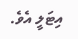އިޓަލީ އެވެ.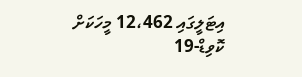އިޓަލީގައި 12،462 މީހަކަށް ކޮވިޑް-19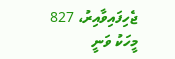ޖެހިފައިވާއިރު، 827 މީހަކު ވަނީ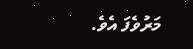މަރުވެފަ އެވެ.